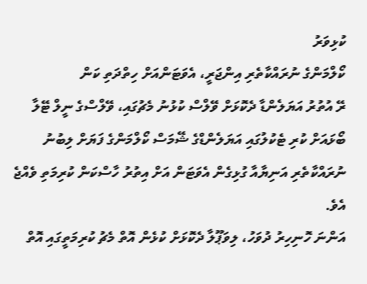ކުޅިވަރު
ކޯލްމަންގެ ނުރައްކާތެރި އިންޖަރީ، އެވަޓަންއަށް ހިތްދަތި ކަން
ރޭ އުތުރު އަޔަލެންޑާ ދެކޮޅަށް ވޭލްސް ކުޅުނު މެޗުގައި، ވޭލްސްގެ ނީލް ޓޭލާ ބޯޅައަށް ކުރި ޓެކުލުގައި އަޔަލެންޑްގެ ޝޭމަސް ކޯލްމަންގެ ފަޔަށް ލިބުނު ނުރައްކާތެރި އަނިޔާއާ ގުޅިގެން އެވަޓަން އަށް އިތުރު ހާސްކަން ކުރިމަތި ވެއްޖެ އެވެ.
އަންނަ ހޮނިހިރު ދުވަހު، ލިވަޕޫލާ ދެކޮޅަށް ކުޅެން އޮތް މެޗު ކުރިމަތީގައި އޮތް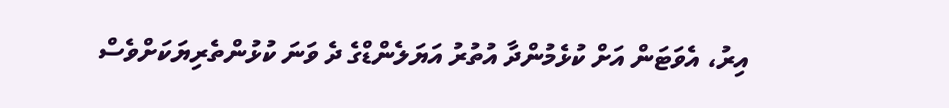އިރު، އެވަޓަން އަށް ކުޅެމުންދާ އުތުރު އަޔަލެންޑްގެ ދެ ވަނަ ކުޅުންތެރިޔަކަށްވެސް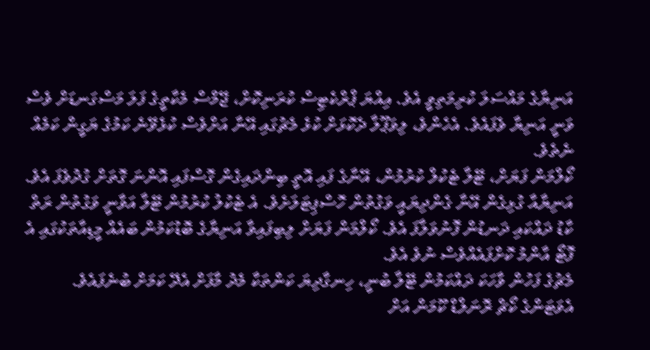އަނިޔާގެ މައްސަލަ ކުރިމަތިވީ އެވެ. އިއްޔަ ޕްރްކެޓިސް ކުރަނިކޮށް، ޖޭމްސް މެކާތީގެ ފަލަ މަސްގަނޑަށް ވެސް ވަނީ އަނިޔާ ވެފައެވެ. އެހެންވެ، ލިވަޕޫލާ ދެކޮޅަށް ކުޅެ މެޗުގައި އޭނާ އަށްވެސް ކުޅެވޭނެ ކަމުގެ ޔަގީން ކަމެއް ނެތެވެ.
ކޯލްމަން ފަޔަށް، ޓޭލާ ޓެކުލް ކުރުމުން، އޭނާގެ ފައި އޮތީ ބިންދައިގެން ގޮސްފައި އޮންނަ ގޮތަށް ގުދުވެފަ އެވެ. އަނިޔާއާ ގުޅިގެން އޭނާ ގެންދިޔައީ ވަގުތުން ހޮސްޕިޓަލަށެވެ. އެ ޓެކުލު ކުރުމުން ޓޭލާ އަވާނީ ވަގުތުން ރަތް ކާޑު ދައްކައި ދަނޑުން ފޮނުވަލާފަ އެވެ. ކޯލްމަން ފަޔަށް ލިބިފައިވާ އަނިޔާގެ ބޮޑުކަމުން ބައެއް މީޑިއާތަކުގައި އެ ފޮޓޯ އާންމު ކޮށްފައެއްވެސް ނުވެ އެވެ.
މެޗުގެ ފަހުން ވާހަކަ ދައްކަމުން ޓޭލާ ބުނީ، ހިނގާދިޔަ ކަންތަކާ މެދު މާފަށް އެދޭ ކަމަށް ބުނެފައެވެ.
އެވަޓަންގެ ކޯޗް ރޮނަލްޑް ކޫމަން އަށް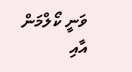ވަނީ ކޯލްމަން އާއި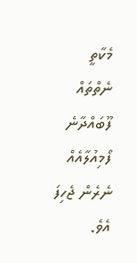މެކާތީ ނެތްތައް ފޫބައްދާނެ ފޯމިއުލާއެއް ނެރެން ޖެހިފަ އެވެ.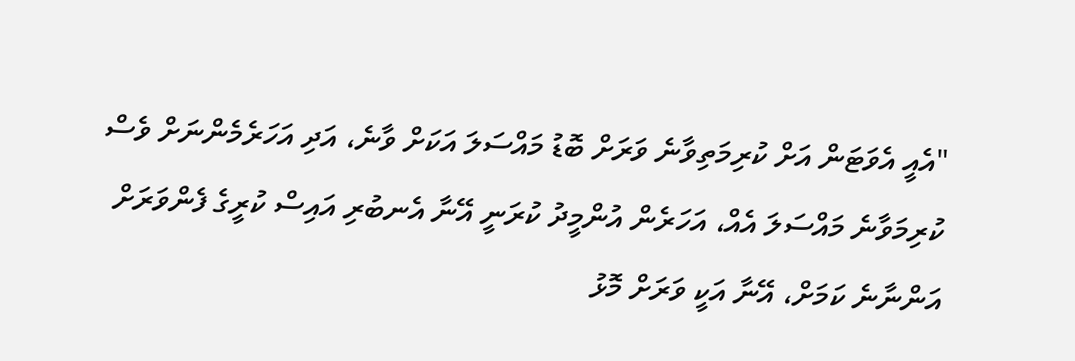"އެއީ އެވަޓަން އަށް ކުރިމަތިވާނެ ވަރަށް ބޮޑު މައްސަލަ އަކަށް ވާނެ، އަދި އަހަރެމެންނަށް ވެސް ކުރިމަވާނެ މައްސަލަ އެއް، އަހަރެން އުންމީދު ކުރަނީ އޭނާ އެނބުރި އައިސް ކުރީގެ ފެންވަރަށް އަންނާނެ ކަމަށް، އޭނާ އަކީ ވަރަށް މޮޅު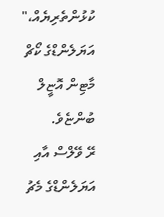ކުޅުންތެރިޔެއް،" އަޔަލެންޑްގެ ކޯޗް މާޓިން އޮޏީލް ބުންޏެވެ.
ރޭ ވޭލްސް އާއި އަޔަލެންޑްގެ މެޗު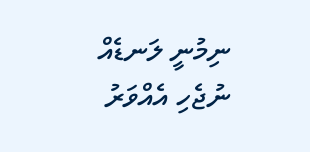ނިމުނީ ލަނޑެއް ނުޖެހި އެއްވަރު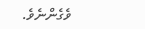ވެގެންނެވެ.